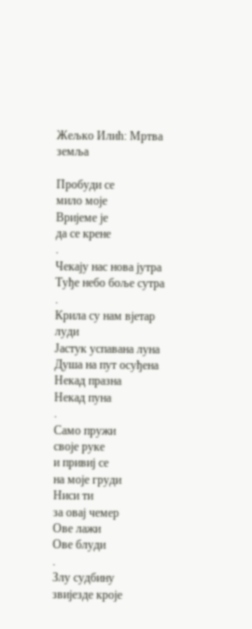Жељко Илић: Мртва земља

Пробуди се
мило моје
Вријеме је
да се крене
.
Чекају нас нова јутра
Туђе небо боље сутра
.
Крила су нам вјетар луди
Јастук успавана луна
Душа на пут осуђена
Некад празна
Некад пуна
.
Само пружи
своје руке
и привиј се
на моје груди
Ниси ти
за овај чемер
Ове лажи
Ове блуди
.
Злу судбину
звијезде кроје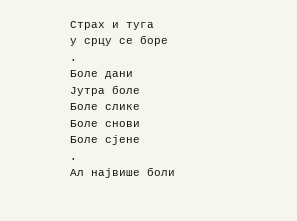Страх и туга
у срцу се боре
.
Боле дани
Јутра боле
Боле слике
Боле снови
Боле сјене
.
Ал највише боли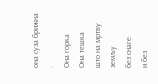она суза брижна
.
Она горка
Она тешка
што на мртву земљу
без снаге
и без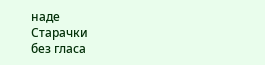наде
Старачки
без гласа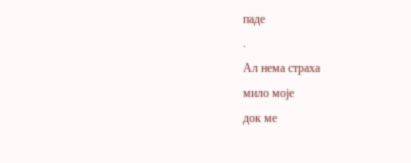паде
.
Ал нема страха
мило моје
док ме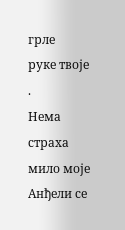грле
руке твоје
.
Нема страха
мило моје
Анђели се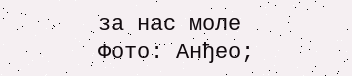за нас моле
Фото: Анђео;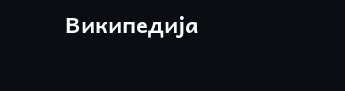Википедија